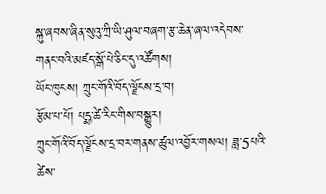སྐུ་ཞབས་ཞིན་སུའུ་ཀྲི་ཡི་ཤུལ་བཞག་རྩ་ཆེན་ཞལ་འདེབས་གནང་བའི་མཛད་སྒོ་པེ་ཅིང་དུ་འཚོགས།
ཡོང་ཁུངས། ཀྲུང་གོའི་བོད་ལྗོངས་དྲ་བ།
རྩོམ་པ་པོ། པདྨ་ཚེ་རིང་གིས་བསྒྱུར།
ཀྲུང་གོའི་བོད་ལྗོངས་དྲ་བར་གནས་ཚུལ་འབྱོར་གསལ། ཟླ་5པའི་ཚེས་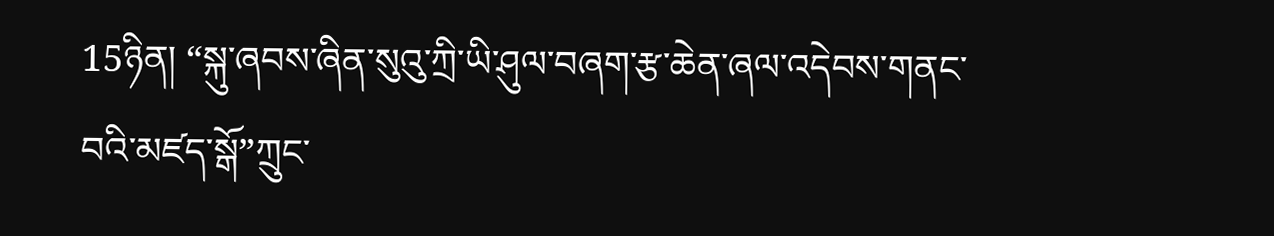15ཉིན། “སྐུ་ཞབས་ཞིན་སུའུ་ཀྲི་ཡི་ཤུལ་བཞག་རྩ་ཆེན་ཞལ་འདེབས་གནང་བའི་མཛད་སྒོ”ཀྲུང་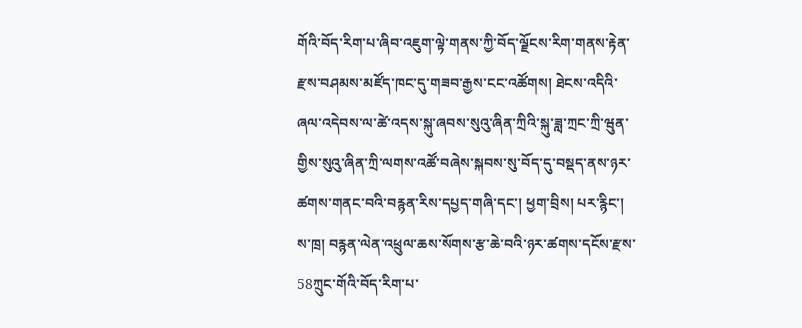གོའི་བོད་རིག་པ་ཞིབ་འཇུག་ལྟེ་གནས་ཀྱི་བོད་ལྗོངས་རིག་གནས་རྟེན་རྫས་བཤམས་མཛོད་ཁང་དུ་གཟབ་རྒྱས་ངང་འཚོགས། ཐེངས་འདིའི་ཞལ་འདེབས་ལ་ཚེ་འདས་སྐུ་ཞབས་སུའུ་ཞིན་ཀྲིའི་སྐུ་ཟླ་ཀྲང་ཀྲི་ཝུན་གྱིས་སུའུ་ཞིན་ཀྲི་ལགས་འཚོ་བཞེས་སྐབས་སུ་བོད་དུ་བསྡད་ནས་ཉར་ཚགས་གནང་བའི་བརྙན་རིས་དཔྱད་གཞི་དང་། ཕྱག་བྲིས། པར་རྙིང་། ས་ཁྲ། བརྙན་ལེན་འཕྲུལ་ཆས་སོགས་རྩ་ཆེ་བའི་ཉར་ཚགས་དངོས་རྫས་58ཀྲུང་གོའི་བོད་རིག་པ་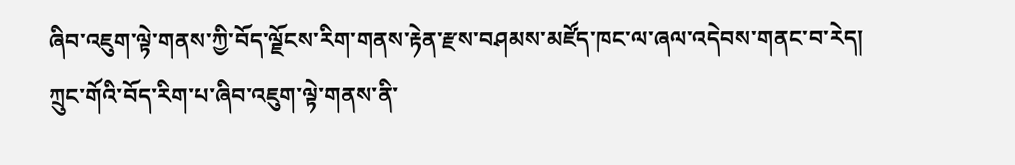ཞིབ་འཇུག་ལྟེ་གནས་ཀྱི་བོད་ལྗོངས་རིག་གནས་རྟེན་རྫས་བཤམས་མཛོད་ཁང་ལ་ཞལ་འདེབས་གནང་བ་རེད།
ཀྲུང་གོའི་བོད་རིག་པ་ཞིབ་འཇུག་ལྟེ་གནས་ནི་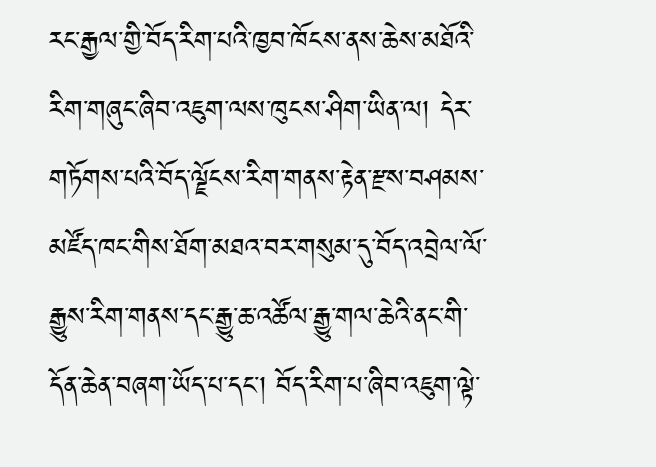རང་རྒྱལ་གྱི་བོད་རིག་པའི་ཁྱབ་ཁོངས་ནས་ཆེས་མཐོའི་རིག་གཞུང་ཞིབ་འཇུག་ལས་ཁུངས་ཤིག་ཡིན་ལ། དེར་གཏོགས་པའི་བོད་ལྗོངས་རིག་གནས་རྟེན་རྫས་བཤམས་མཛོད་ཁང་གིས་ཐོག་མཐའ་བར་གསུམ་དུ་བོད་འབྲེལ་ལོ་རྒྱུས་རིག་གནས་དང་རྒྱུ་ཆ་འཚོལ་རྒྱུ་གལ་ཆེའི་ནང་གི་དོན་ཆེན་བཞག་ཡོད་པ་དང་། བོད་རིག་པ་ཞིབ་འཇུག་ལྟེ་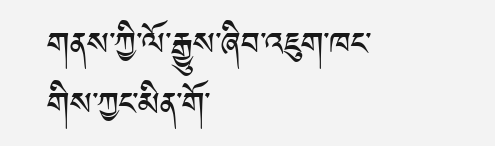གནས་ཀྱི་ལོ་རྒྱུས་ཞིབ་འཇུག་ཁང་གིས་ཀྱང་མིན་གོ་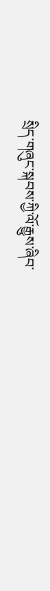སྲིད་གཞུང་སྐབས་ཀྱི་ལོ་རྒྱུས་ཞིབ་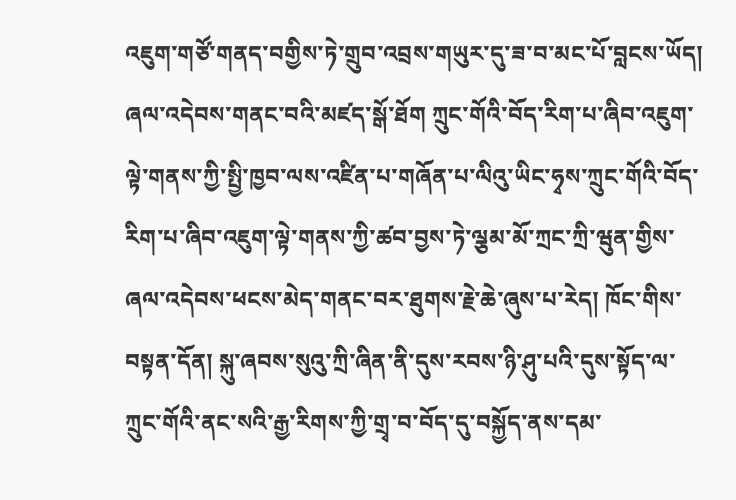འཇུག་གཙོ་གནད་བགྱིས་ཏེ་གྲུབ་འབྲས་གཡུར་དུ་ཟ་བ་མང་པོ་བླངས་ཡོད།
ཞལ་འདེབས་གནང་བའི་མཛད་སྒོ་ཐོག ཀྲུང་གོའི་བོད་རིག་པ་ཞིབ་འཇུག་ལྟེ་གནས་ཀྱི་སྤྱི་ཁྱབ་ལས་འཛིན་པ་གཞོན་པ་ལིའུ་ཡིང་ཧྭས་ཀྲུང་གོའི་བོད་རིག་པ་ཞིབ་འཇུག་ལྟེ་གནས་ཀྱི་ཚབ་བྱས་ཏེ་ལྕམ་མོ་ཀྲང་ཀྲི་ཝུན་གྱིས་ཞལ་འདེབས་ཕངས་མེད་གནང་བར་ཐུགས་རྗེ་ཆེ་ཞུས་པ་རེད། ཁོང་གིས་བསྟན་དོན། སྐུ་ཞབས་སུའུ་ཀྲི་ཞིན་ནི་དུས་རབས་ཉི་ཤུ་པའི་དུས་སྟོད་ལ་ཀྲུང་གོའི་ནང་སའི་རྒྱ་རིགས་ཀྱི་གྲྭ་བ་བོད་དུ་བསྐྱོད་ནས་དམ་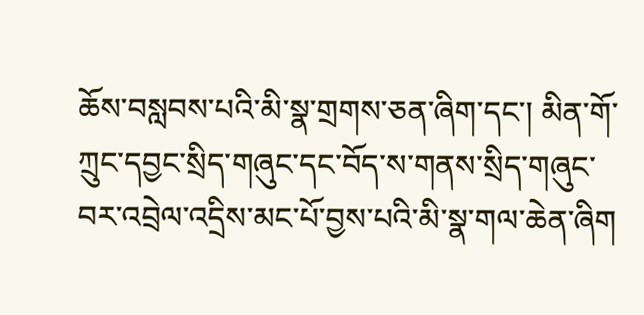ཆོས་བསླབས་པའི་མི་སྣ་གྲགས་ཅན་ཞིག་དང་། མིན་གོ་ཀྲུང་དབྱང་སྲིད་གཞུང་དང་བོད་ས་གནས་སྲིད་གཞུང་བར་འབྲེལ་འདྲིས་མང་པོ་བྱས་པའི་མི་སྣ་གལ་ཆེན་ཞིག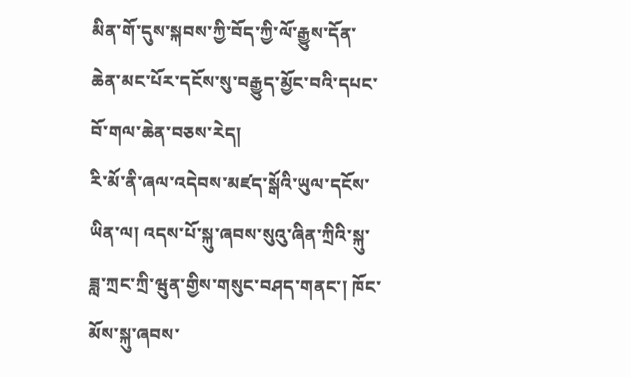མིན་གོ་དུས་སྐབས་ཀྱི་བོད་ཀྱི་ལོ་རྒྱུས་དོན་ཆེན་མང་པོར་དངོས་སུ་བརྒྱུད་མྱོང་བའི་དཔང་བོ་གལ་ཆེན་བཅས་རེད།
རི་མོ་ནི་ཞལ་འདེབས་མཛད་སྒོའི་ཡུལ་དངོས་ཡིན་ལ། འདས་པོ་སྐུ་ཞབས་སུའུ་ཞིན་ཀྲིའི་སྐུ་ཟླ་ཀྲང་ཀྲི་ཝུན་གྱིས་གསུང་བཤད་གནང་། ཁོང་མོས་སྐུ་ཞབས་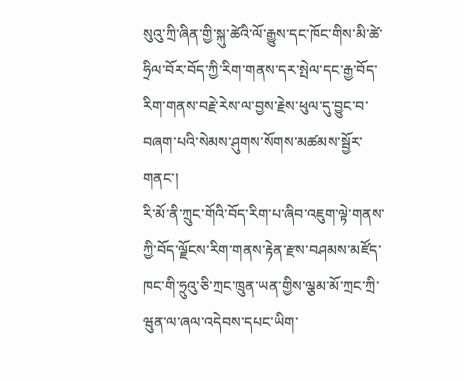སུའུ་ཀྲི་ཞིན་གྱི་སྐུ་ཚེའི་ལོ་རྒྱུས་དང་ཁོང་གིས་མི་ཚེ་ཧྲིལ་བོར་བོད་ཀྱི་རིག་གནས་དར་སྤེལ་དང་རྒྱ་བོད་རིག་གནས་བརྗེ་རེས་ལ་བྱས་རྗེས་ཕུལ་དུ་བྱུང་བ་བཞག་པའི་སེམས་ཤུགས་སོགས་མཚམས་སྦྱོར་གནང་།
རི་མོ་ནི་ཀྲུང་གོའི་བོད་རིག་པ་ཞིབ་འཇུག་ལྟེ་གནས་ཀྱི་བོད་ལྗོངས་རིག་གནས་རྟེན་རྫས་བཤམས་མཛོད་ཁང་གི་ཧྲུའུ་ཅི་ཀྲང་ཁྲུན་ཡན་གྱིས་ལྕམ་མོ་ཀྲང་ཀྲི་ཝུན་ལ་ཞལ་འདེབས་དཔང་ཡིག་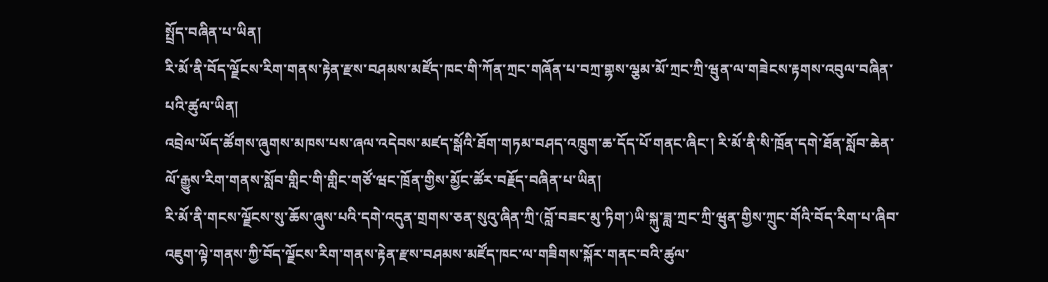སྤྲོད་བཞིན་པ་ཡིན།
རི་མོ་ནི་བོད་ལྗོངས་རིག་གནས་རྟེན་རྫས་བཤམས་མཛོད་ཁང་གི་ཀོན་ཀྲང་གཞོན་པ་བཀྲ་གྷས་ལྕམ་མོ་ཀྲང་ཀྲི་ཝུན་ལ་གཟེངས་རྟགས་འབུལ་བཞིན་པའི་ཚུལ་ཡིན།
འབྲེལ་ཡོད་ཚོགས་ཞུགས་མཁས་པས་ཞལ་འདེབས་མཛད་སྒོའི་ཐོག་གཏམ་བཤད་འཁྲུག་ཆ་དོད་པོ་གནང་ཞིང་། རི་མོ་ནི་སི་ཁྲོན་དགེ་ཐོན་སློབ་ཆེན་ལོ་རྒྱུས་རིག་གནས་སློབ་གླིང་གི་གླིང་གཙོ་ཝང་ཁྲོན་གྱིས་མྱོང་ཚོར་བརྗོད་བཞིན་པ་ཡིན།
རི་མོ་ནི་གངས་ལྗོངས་སུ་ཆོས་ཞུས་པའི་དགེ་འདུན་གྲགས་ཅན་སུའུ་ཞིན་ཀྲི་(བློ་བཟང་མུ་ཏིག་)ཡི་སྐུ་ཟླ་ཀྲང་ཀྲི་ཝུན་གྱིས་ཀྲུང་གོའི་བོད་རིག་པ་ཞིབ་འཇུག་ལྟེ་གནས་ཀྱི་བོད་ལྗོངས་རིག་གནས་རྟེན་རྫས་བཤམས་མཛོད་ཁང་ལ་གཟིགས་སྐོར་གནང་བའི་ཚུལ་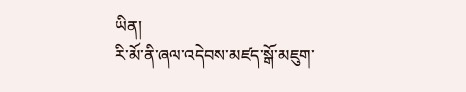ཡིན།
རི་མོ་ནི་ཞལ་འདེབས་མཛད་སྒོ་མཇུག་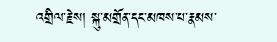འགྲིལ་རྗེས། སྐུ་མགྲོན་དང་མཁས་པ་རྣམས་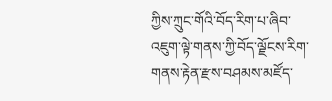ཀྱིས་ཀྲུང་གོའི་བོད་རིག་པ་ཞིབ་འཇུག་ལྟེ་གནས་ཀྱི་བོད་ལྗོངས་རིག་གནས་རྟེན་རྫས་བཤམས་མཛོད་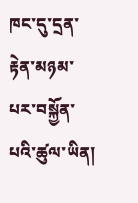ཁང་དུ་དྲན་རྟེན་མཉམ་པར་བསྐྱོན་པའི་ཚུལ་ཡིན།